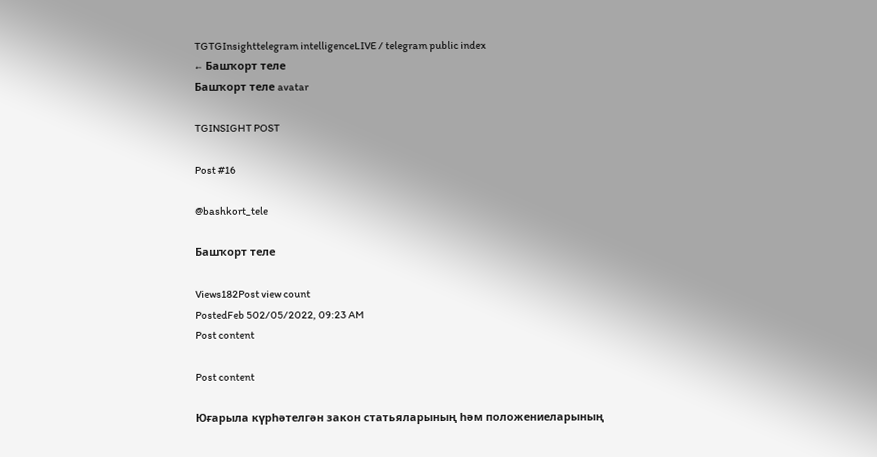TGTGInsighttelegram intelligenceLIVE / telegram public index
← Башҡорт теле
Башҡорт теле avatar

TGINSIGHT POST

Post #16

@bashkort_tele

Башҡорт теле

Views182Post view count
PostedFeb 502/05/2022, 09:23 AM
Post content

Post content

Юғарыла күрһәтелгән закон статьяларының һәм положениеларының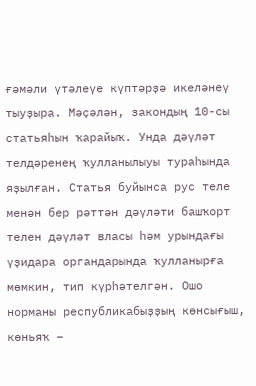ғәмәли үтәлеүе күптәрҙә икеләнеү тыуҙыра. Мәҫәлән, закондың 10-сы статьяһын ҡарайыҡ. Унда дәүләт телдәренең ҡулланылыуы тураһында яҙылған. Статья буйынса рус теле менән бер рәттән дәүләти башҡорт телен дәүләт власы һәм урындағы үҙидара органдарында ҡулланырға мөмкин, тип күрһәтелгән. Ошо норманы республикабыҙҙың көнсығыш, көньяҡ –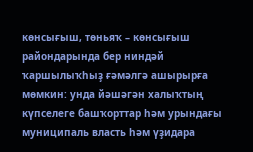көнсығыш, төньяҡ – көнсығыш райондарында бер ниндәй ҡаршылыҡһыҙ ғәмәлгә ашырырға мөмкин: унда йәшәгән халыҡтың күпселеге башҡорттар һәм урындағы муниципаль власть һәм үҙидара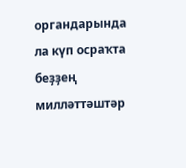органдарында ла күп осраҡта беҙҙең милләттәштәр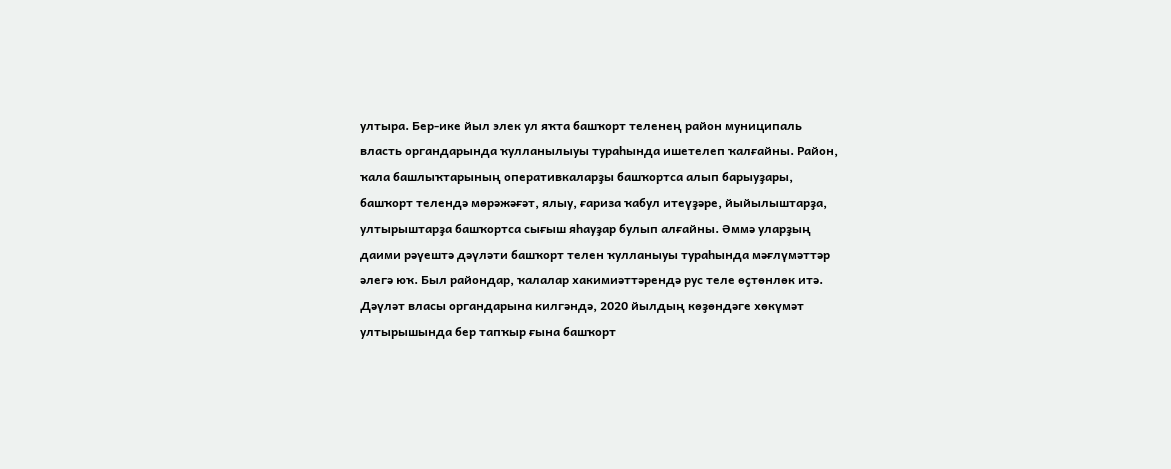ултыра. Бер-ике йыл элек ул яҡта башҡорт теленең район муниципаль власть органдарында ҡулланылыуы тураһында ишетелеп ҡалғайны. Район, ҡала башлыҡтарының оперативкаларҙы башҡортса алып барыуҙары, башҡорт телендә мөрәжәғәт, ялыу, ғариза ҡабул итеүҙәре, йыйылыштарҙа, ултырыштарҙа башҡортса сығыш яһауҙар булып алғайны. Әммә уларҙың даими рәүештә дәүләти башҡорт телен ҡулланыуы тураһында мәғлүмәттәр әлегә юҡ. Был райондар, ҡалалар хакимиәттәрендә рус теле өҫтөнлөк итә. Дәүләт власы органдарына килгәндә, 2020 йылдың көҙөндәге хөкүмәт ултырышында бер тапҡыр ғына башҡорт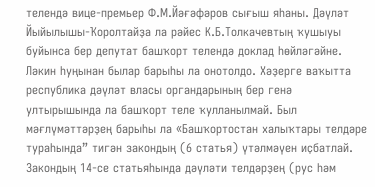телендә вице-премьер Ф.М.Йәғәфәров сығыш яһаны. Дәүләт Йыйылышы-Ҡоролтайҙа ла рәйес К.Б.Толкачевтың ҡушыуы буйынса бер депутат башҡорт телендә доклад һөйләгәйне. Ләкин һуңынан былар барыһы ла онотолдо. Хәҙерге ваҡытта республика дәүләт власы органдарының бер генә ултырышында ла башҡорт теле ҡулланылмай. Был мәғлүмәттәрҙең барыһы ла «Башҡортостан халыҡтары телдәре тураһында” тигән закондың (6 статья) үтәлмәүен иҫбатлай. Закондың 14-се статьяһында дәүләти телдәрҙең (рус һәм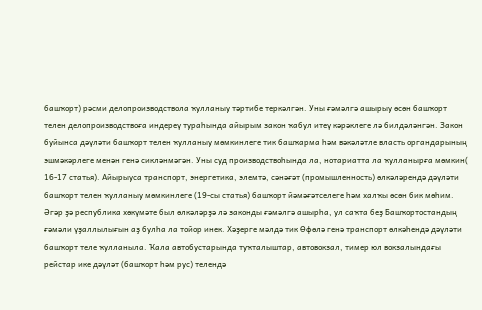башҡорт) рәсми делопроизводствола ҡулланыу тәртибе теркәлгән. Уны ғәмәлгә ашырыу өсөн башҡорт телен делопроизводствоға индереү тураһында айырым закон ҡабул итеү кәрәклеге лә билдәләнгән. Закон буйынса дәүләти башҡорт телен ҡулланыу мөмкинлеге тик башҡарма һәм вәкәләтле власть органдарының эшмәкәрлеге менән генә сикләнмәгән. Уны суд производствоһында ла, нотариатта ла ҡулланырға мөмкин( 16-17 статья). Айырыуса транспорт, энергетика, элемтә, сәнәғәт (промышленность) өлкәләрендә дәүләти башҡорт телен ҡулланыу мөмкинлеге (19-сы статья) башҡорт йәмәғәтселеге һәм халҡы өсөн бик мөһим. Әгәр ҙә республика хөкүмәте был өлкәләрҙә лә законды ғәмәлгә ашырһа, ул саҡта беҙ Башҡортостандың ғәмәли үҙаллылығын аҙ булһа ла тойор инек. Хәҙерге мәлдә тик Өфөлә генә транспорт өлкәһендә дәүләти башҡорт теле ҡулланыла. Ҡала автобустарында туҡталыштар, автовокзал, тимер юл вокзалындағы рейстар ике дәүләт (башҡорт һәм рус) телендә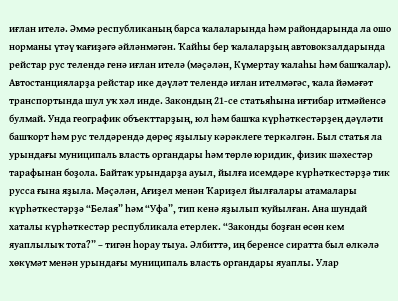иғлан ителә. Әммә республиканың барса ҡалаларында һәм райондарында ла ошо норманы үтәү ҡағиҙәгә әйләнмәгән. Ҡайһы бер ҡалаларҙың автовокзалдарында рейстар рус телендә генә иғлан ителә (мәҫәлән, Күмертау ҡалаһы һәм башҡалар). Автостанцияларҙа рейстар ике дәүләт телендә иғлан ителмәгәс, ҡала йәмәғәт транспортында шул уҡ хәл инде. Закондың 21-се статьяһына иғтибар итмәйенсә булмай. Унда географик объекттарҙың, юл һәм башҡа күрһәткестәрҙең дәүләти башҡорт һәм рус телдәрендә дөрөҫ яҙылыу кәрәклеге теркәлгән. Был статья ла урындағы муниципаль власть органдары һәм төрлө юридик, физик шәхестәр тарафынан боҙола. Байтаҡ урындарҙа ауыл, йылға исемдәре күрһәткестәрҙә тик русса ғына яҙыла. Мәҫәлән, Ағиҙел менән Ҡариҙел йылғалары атамалары күрһәткестәрҙә “Белая” һәм “Уфа”, тип кенә яҙылып ҡуйылған. Ана шундай хаталы күрһәткестәр республикала етерлек. “Законды боҙған өсөн кем яуаплылыҡ тота?” – тигән һорау тыуа. Әлбиттә, иң беренсе сиратта был өлкәлә хөкүмәт менән урындағы муниципаль власть органдары яуаплы. Улар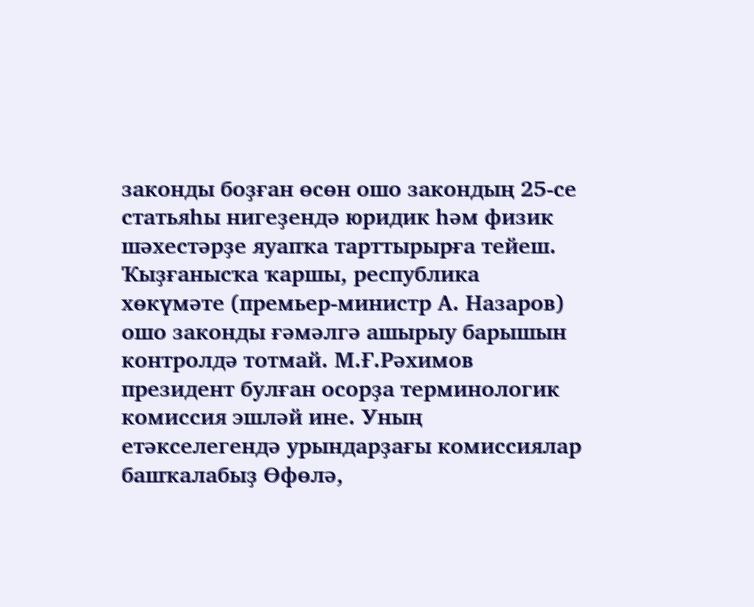законды боҙған өсөн ошо закондың 25-се статьяһы нигеҙендә юридик һәм физик шәхестәрҙе яуапҡа тарттырырға тейеш. Ҡыҙғанысҡа ҡаршы, республика хөкүмәте (премьер-министр А. Назаров) ошо законды ғәмәлгә ашырыу барышын контролдә тотмай. М.Ғ.Рәхимов президент булған осорҙа терминологик комиссия эшләй ине. Уның етәкселегендә урындарҙағы комиссиялар башҡалабыҙ Өфөлә,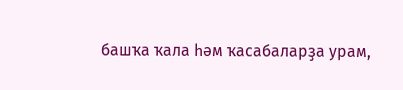башҡа ҡала һәм ҡасабаларҙа урам,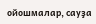ойошмалар, сауҙа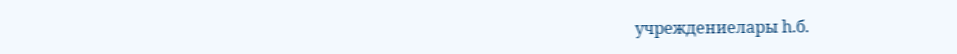учреждениелары һ.б.